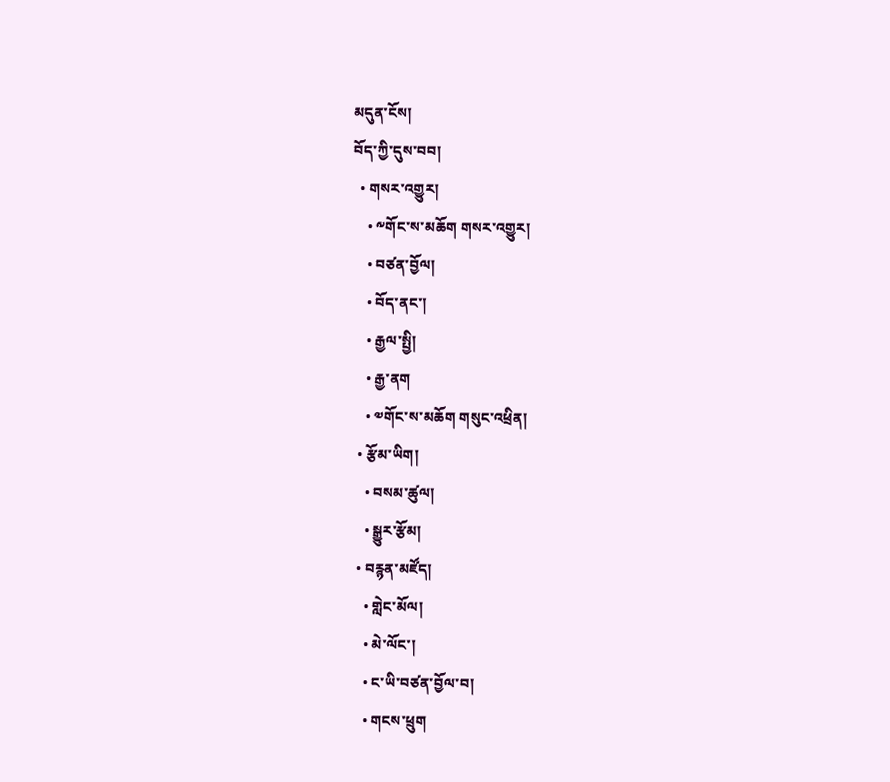མདུན་ངོས།
བོད་ཀྱི་དུས་བབ།
  • གསར་འགྱུར།
    • ༸གོང་ས་མཆོག གསར་འགྱུར།
    • བཙན་བྱོལ།
    • བོད་ནང་།
    • རྒྱལ་སྤྱི།
    • རྒྱ་ནག
    • ༧གོང་ས་མཆོག གསུང་འཕྲིན།
  • རྩོམ་ཡིག།
    • བསམ་ཚུལ།
    • སྒྱུར་རྩོམ།
  • བརྙན་མཛོད།
    • གླེང་མོལ།
    • མེ་ལོང་།
    • ང་ཡི་བཙན་བྱོལ་བ།
    • གངས་ཕྲུག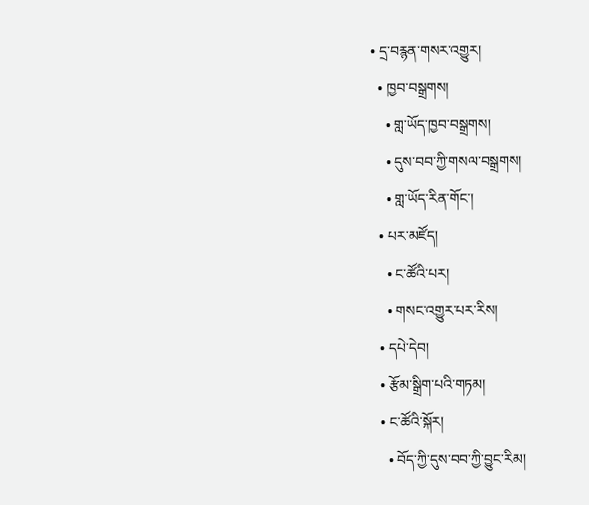• དྲ་བརྙན་གསར་འགྱུར།
  • ཁྱབ་བསྒྲགས།
    • གླ་ཡོད་ཁྱབ་བསྒྲགས།
    • དུས་བབ་ཀྱི་གསལ་བསྒྲགས།
    • གླ་ཡོད་རིན་གོང་།
  • པར་མཛོད།
    • ང་ཚོའི་པར།
    • གསང་འགྱུར་པར་རིས།
  • དཔེ་དེབ།
  • རྩོམ་སྒྲིག་པའི་གཏམ།
  • ང་ཚོའི་སྐོར།
    • བོད་ཀྱི་དུས་བབ་ཀྱི་བྱུང་རིམ།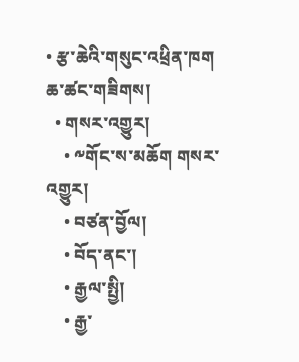• རྩ་ཆེའི་གསུང་འཕྲིན་ཁག
ཆ་ཚང་གཟིགས།
  • གསར་འགྱུར།
    • ༸གོང་ས་མཆོག གསར་འགྱུར།
    • བཙན་བྱོལ།
    • བོད་ནང་།
    • རྒྱལ་སྤྱི།
    • རྒྱ་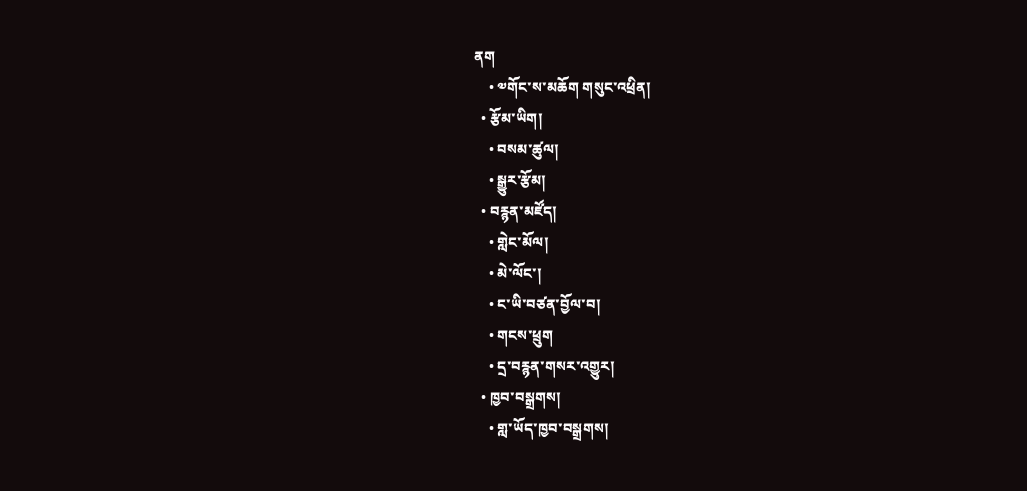ནག
    • ༧གོང་ས་མཆོག གསུང་འཕྲིན།
  • རྩོམ་ཡིག།
    • བསམ་ཚུལ།
    • སྒྱུར་རྩོམ།
  • བརྙན་མཛོད།
    • གླེང་མོལ།
    • མེ་ལོང་།
    • ང་ཡི་བཙན་བྱོལ་བ།
    • གངས་ཕྲུག
    • དྲ་བརྙན་གསར་འགྱུར།
  • ཁྱབ་བསྒྲགས།
    • གླ་ཡོད་ཁྱབ་བསྒྲགས།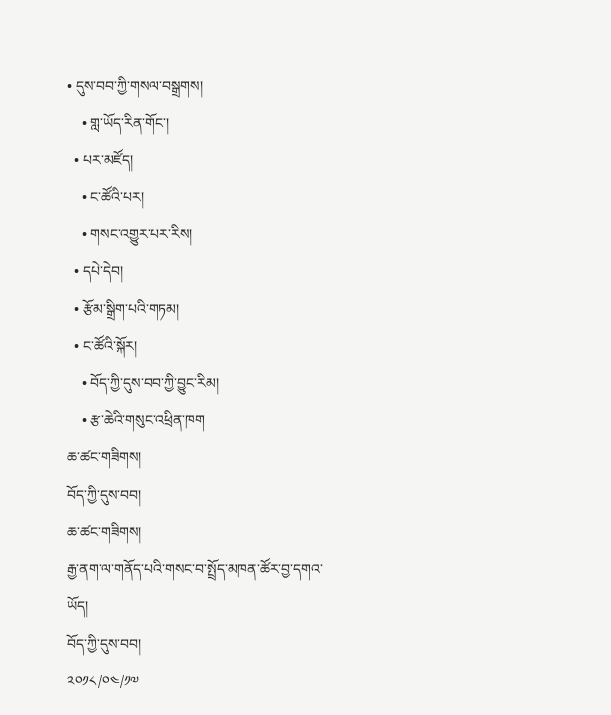• དུས་བབ་ཀྱི་གསལ་བསྒྲགས།
    • གླ་ཡོད་རིན་གོང་།
  • པར་མཛོད།
    • ང་ཚོའི་པར།
    • གསང་འགྱུར་པར་རིས།
  • དཔེ་དེབ།
  • རྩོམ་སྒྲིག་པའི་གཏམ།
  • ང་ཚོའི་སྐོར།
    • བོད་ཀྱི་དུས་བབ་ཀྱི་བྱུང་རིམ།
    • རྩ་ཆེའི་གསུང་འཕྲིན་ཁག
ཆ་ཚང་གཟིགས།
བོད་ཀྱི་དུས་བབ།
ཆ་ཚང་གཟིགས།
རྒྱ་ནག་ལ་གནོད་པའི་གསང་བ་སྤྲོད་མཁན་ཚོར་བྱ་དགའ་ཡོད།
བོད་ཀྱི་དུས་བབ།
༢༠༡༨/༠༤/༡༧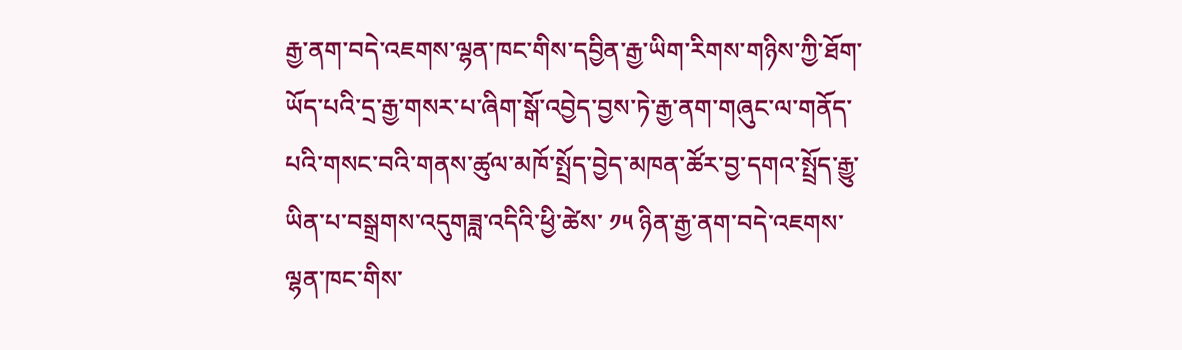རྒྱ་ནག་བདེ་འཇགས་ལྷན་ཁང་གིས་དབྱིན་རྒྱ་ཡིག་རིགས་གཉིས་ཀྱི་ཐོག་ཡོད་པའི་དྲ་རྒྱ་གསར་པ་ཞིག་སྒོ་འབྱེད་བྱས་ཏེ་རྒྱ་ནག་གཞུང་ལ་གནོད་པའི་གསང་བའི་གནས་ཚུལ་མཁོ་སྤྲོད་བྱེད་མཁན་ཚོར་བྱ་དགའ་སྤྲོད་རྒྱུ་ཡིན་པ་བསྒྲགས་འདུགཟླ་འདིའི་ཕྱི་ཚེས་ ༡༥ ཉིན་རྒྱ་ནག་བདེ་འཇགས་ལྷན་ཁང་གིས་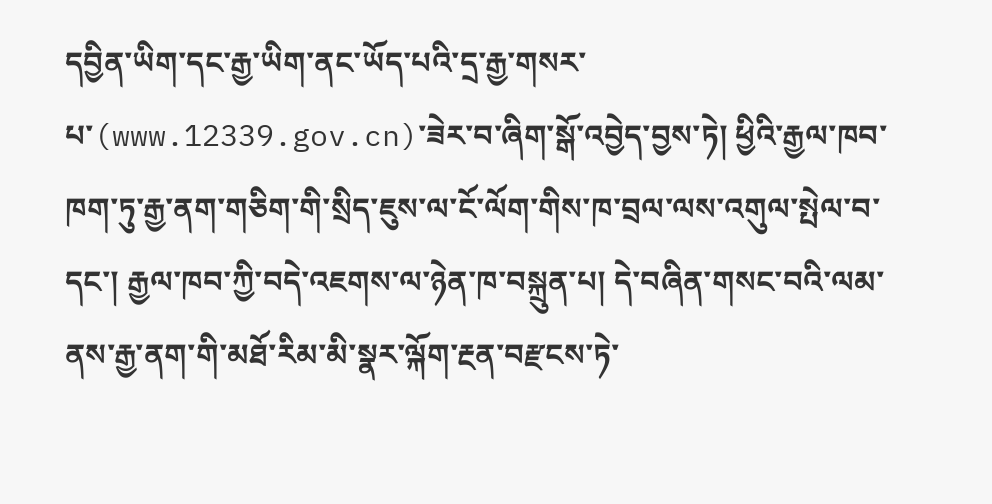དབྱིན་ཡིག་དང་རྒྱ་ཡིག་ནང་ཡོད་པའི་དྲ་རྒྱ་གསར་པ་(www.12339.gov.cn)་ཟེར་བ་ཞིག་སྒོ་འབྱེད་བྱས་ཏེ། ཕྱིའི་རྒྱལ་ཁབ་ཁག་ཏུ་རྒྱ་ནག་གཅིག་གི་སྲིད་ཇུས་ལ་ངོ་ལོག་གིས་ཁ་བྲལ་ལས་འགུལ་སྤེལ་བ་དང་། རྒྱལ་ཁབ་ཀྱི་བདེ་འཇགས་ལ་ཉེན་ཁ་བསྐྲུན་པ། དེ་བཞིན་གསང་བའི་ལམ་ནས་རྒྱ་ནག་གི་མཐོ་རིམ་མི་སྣར་ལྐོག་རྔན་བརྫངས་ཏེ་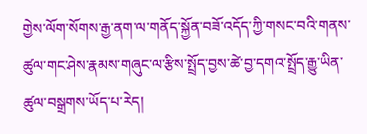གྱེས་ལོག་སོགས་རྒྱ་ནག་ལ་གནོད་སྐྱོན་བཟོ་འདོད་ཀྱི་གསང་བའི་གནས་ཚུལ་གང་ཤེས་རྣམས་གཞུང་ལ་རྩིས་སྤྲོད་བྱས་ཚེ་བྱ་དགའ་སྤྲོད་རྒྱུ་ཡིན་ཚུལ་བསྒྲགས་ཡོད་པ་རེད།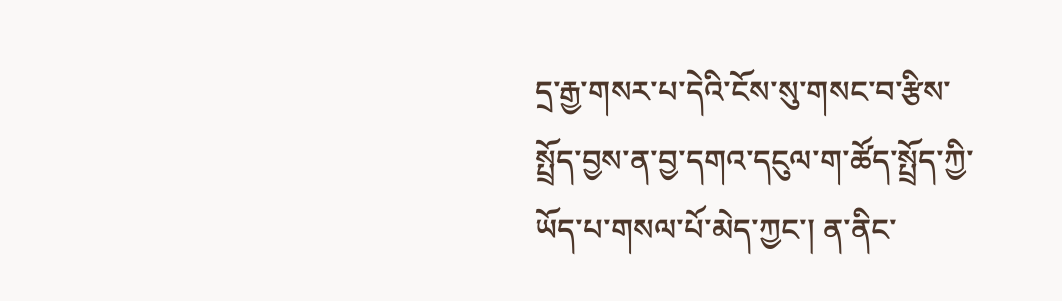དྲ་རྒྱ་གསར་པ་དེའི་ངོས་སུ་གསང་བ་རྩིས་སྤྲོད་བྱས་ན་བྱ་དགའ་དངུལ་ག་ཚོད་སྤྲོད་ཀྱི་ཡོད་པ་གསལ་པོ་མེད་ཀྱང་། ན་ནིང་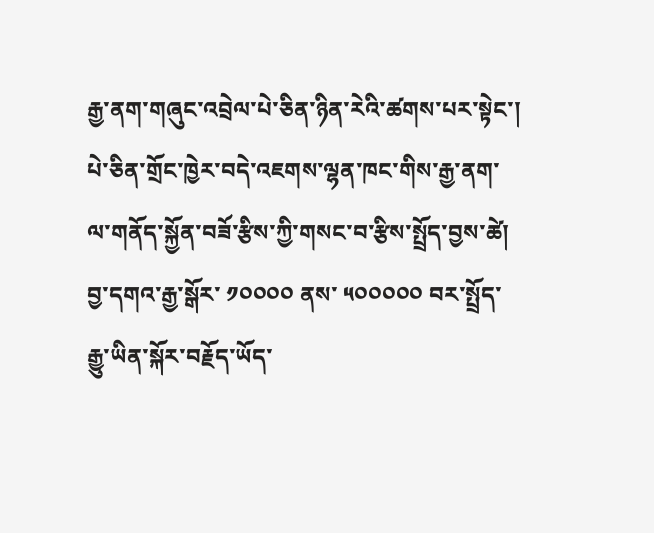རྒྱ་ནག་གཞུང་འབྲེལ་པེ་ཅིན་ཉིན་རེའི་ཚགས་པར་སྟེང་། པེ་ཅིན་གྲོང་ཁྱེར་བདེ་འཇགས་ལྷན་ཁང་གིས་རྒྱ་ནག་ལ་གནོད་སྐྱོན་བཟོ་རྩིས་ཀྱི་གསང་བ་རྩིས་སྤྲོད་བྱས་ཚེ། བྱ་དགའ་རྒྱ་སྒོར་ ༡༠༠༠༠ ནས་ ༥༠༠༠༠༠ བར་སྤྲོད་རྒྱུ་ཡིན་སྐོར་བརྗོད་ཡོད་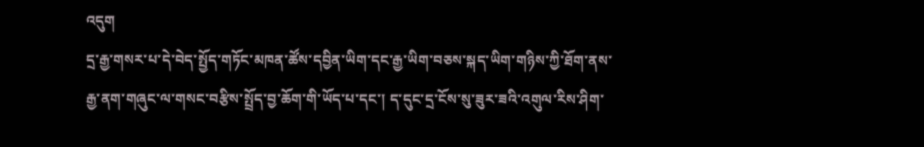འདུག
དྲ་རྒྱ་གསར་པ་དེ་བེད་སྤྱོད་གཏོང་མཁན་ཚོས་དབྱིན་ཡིག་དང་རྒྱ་ཡིག་བཅས་སྐད་ཡིག་གཉིས་ཀྱི་ཐོག་ནས་རྒྱ་ནག་གཞུང་ལ་གསང་བརྩིས་སྤྲོད་བྱ་ཆོག་གི་ཡོད་པ་དང་། ད་དུང་དྲ་ངོས་སུ་ཟུར་ཟའི་འགུལ་རིས་ཤིག་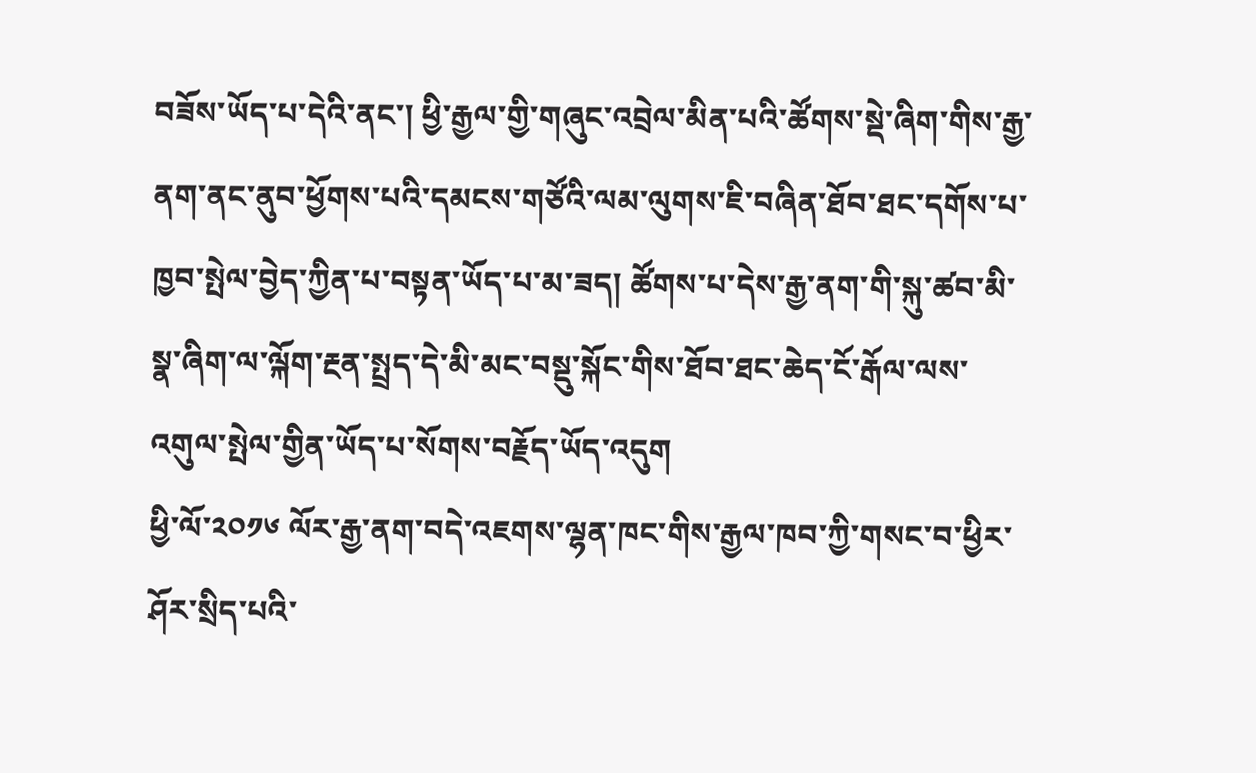བཟོས་ཡོད་པ་དེའི་ནང་། ཕྱི་རྒྱལ་གྱི་གཞུང་འབྲེལ་མིན་པའི་ཚོགས་སྡེ་ཞིག་གིས་རྒྱ་ནག་ནང་ནུབ་ཕྱོགས་པའི་དམངས་གཙོའི་ལམ་ལུགས་ཇི་བཞིན་ཐོབ་ཐང་དགོས་པ་ཁྱབ་སྤེལ་བྱེད་ཀྱིན་པ་བསྟན་ཡོད་པ་མ་ཟད། ཚོགས་པ་དེས་རྒྱ་ནག་གི་སྐུ་ཚབ་མི་སྣ་ཞིག་ལ་ལྐོག་རྔན་སྤྲད་དེ་མི་མང་བསྡུ་སྐོང་གིས་ཐོབ་ཐང་ཆེད་ངོ་རྒོལ་ལས་འགུལ་སྤེལ་གྱིན་ཡོད་པ་སོགས་བརྗོད་ཡོད་འདུག
ཕྱི་ལོ་༢༠༡༦ ལོར་རྒྱ་ནག་བདེ་འཇགས་ལྷན་ཁང་གིས་རྒྱལ་ཁབ་ཀྱི་གསང་བ་ཕྱིར་ཤོར་སྲིད་པའི་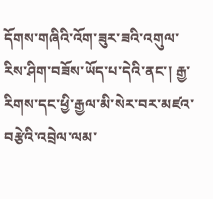དོགས་གཞིའི་འོག་ཟུར་ཟའི་འགུལ་རིས་ཤིག་བཟོས་ཡོད་པ་དེའི་ནང་། རྒྱ་རིགས་དང་ཕྱི་རྒྱལ་མི་སེར་བར་མཛའ་བརྩེའི་འབྲེལ་ལམ་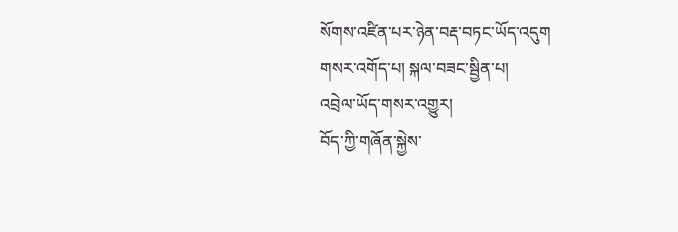སོགས་འཛིན་པར་ཉེན་བརྡ་བཏང་ཡོད་འདུག
གསར་འགོད་པ། སྐལ་བཟང་སྦྱིན་པ།
འབྲེལ་ཡོད་གསར་འགྱུར།
བོད་ཀྱི་གཞོན་སྐྱེས་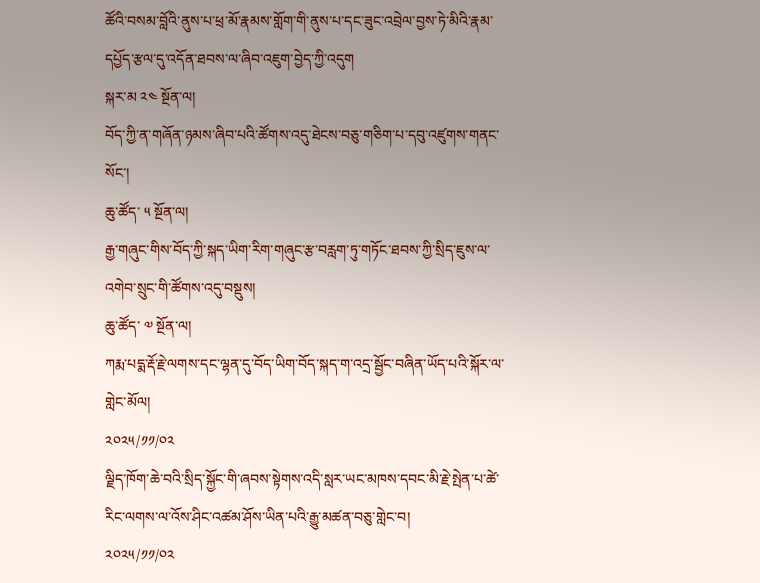ཚོའི་བསམ་བློའི་ནུས་པ་ཕྲ་མོ་རྣམས་གློག་གི་ནུས་པ་དང་ཟུང་འབྲེལ་བྱས་ཏེ་མིའི་རྣམ་དཔྱོད་རྩལ་དུ་འདོན་ཐབས་ལ་ཞིབ་འཇུག་བྱེད་ཀྱི་འདུག
སྐར་མ ༢༤ སྔོན་ལ།
བོད་ཀྱི་ན་གཞོན་ཉམས་ཞིབ་པའི་ཚོགས་འདུ་ཐེངས་བཅུ་གཅིག་པ་དབུ་འཛུགས་གནང་སོང་།
ཆུ་ཚོད་ ༥ སྔོན་ལ།
རྒྱ་གཞུང་གིས་བོད་ཀྱི་སྐད་ཡིག་རིག་གཞུང་རྩ་བརླག་ཏུ་གཏོང་ཐབས་ཀྱི་སྲིད་ཇུས་ལ་འགེབ་སྲུང་གི་ཚོགས་འདུ་བསྡུས།
ཆུ་ཚོད་ ༧ སྔོན་ལ།
ཀརྨ་པདྨ་རྡོ་རྗེ་ལགས་དང་ལྷན་དུ་བོད་ཡིག་བོད་སྐད་ག་འདྲ་སྦྱོང་བཞིན་ཡོད་པའི་སྐོར་ལ་གླེང་མོལ།
༢༠༢༥/༡༡/༠༢
ལྗིད་ཁོག་ཆེ་བའི་སྲིད་སྐྱོང་གི་ཞབས་སྟེགས་འདི་སླར་ཡང་མཁས་དབང་མི་རྗེ་སྤེན་པ་ཚེ་རིང་ལགས་ལ་འོས་ཤིང་འཚམ་ཤོས་ཡིན་པའི་རྒྱུ་མཚན་བཅུ་གླེང་བ།
༢༠༢༥/༡༡/༠༢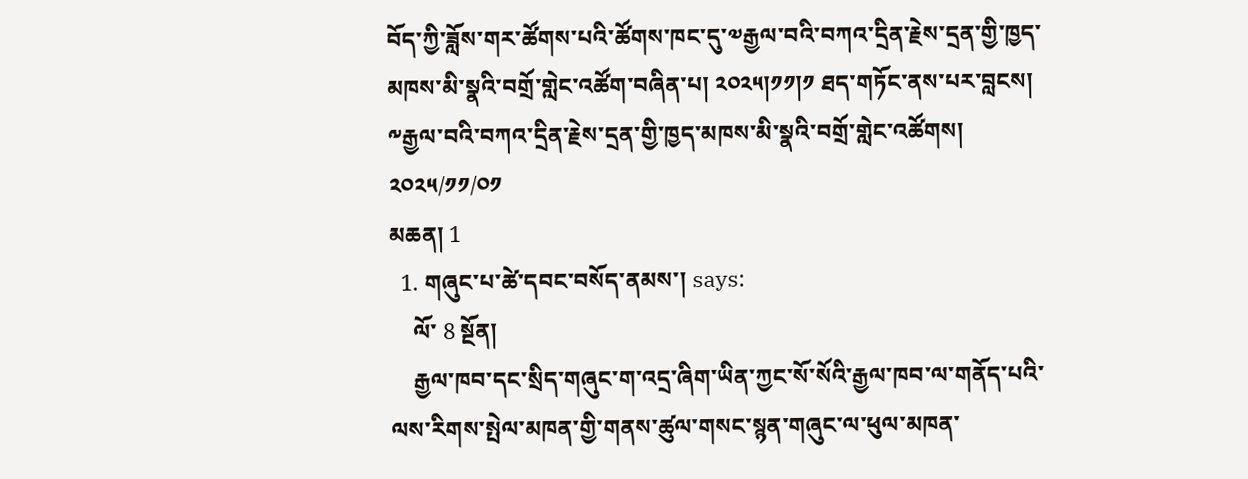བོད་ཀྱི་ཟློས་གར་ཚོགས་པའི་ཚོགས་ཁང་དུ་༧རྒྱལ་བའི་བཀའ་དྲིན་རྗེས་དྲན་གྱི་ཁྱད་མཁས་མི་སྣའི་བགྲོ་གླེང་འཚོག་བཞིན་པ། ༢༠༢༥།༡༡།༡ ཐད་གཏོང་ནས་པར་བླངས།
༸རྒྱལ་བའི་བཀའ་དྲིན་རྗེས་དྲན་གྱི་ཁྱད་མཁས་མི་སྣའི་བགྲོ་གླེང་འཚོགས།
༢༠༢༥/༡༡/༠༡
མཆན། 1
  1. གཞུང་པ་ཚེ་དབང་བསོད་ནམས་། says:
    ལོ་ 8 སྔོན།
    རྒྱལ་ཁབ་དང་སྲིད་གཞུང་ག་འདྲ་ཞིག་ཡིན་ཀྱང་སོ་སོའི་རྒྱལ་ཁབ་ལ་གནོད་པའི་ལས་རིགས་སྤེལ་མཁན་གྱི་གནས་ཚུལ་གསང་སྙན་གཞུང་ལ་ཕུལ་མཁན་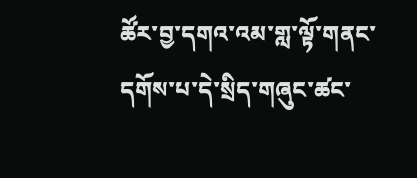ཚོར་བྱ་དགའ་འམ་གླ་ལྟོ་གནང་དགོས་པ་དེ་སྲིད་གཞུང་ཚང་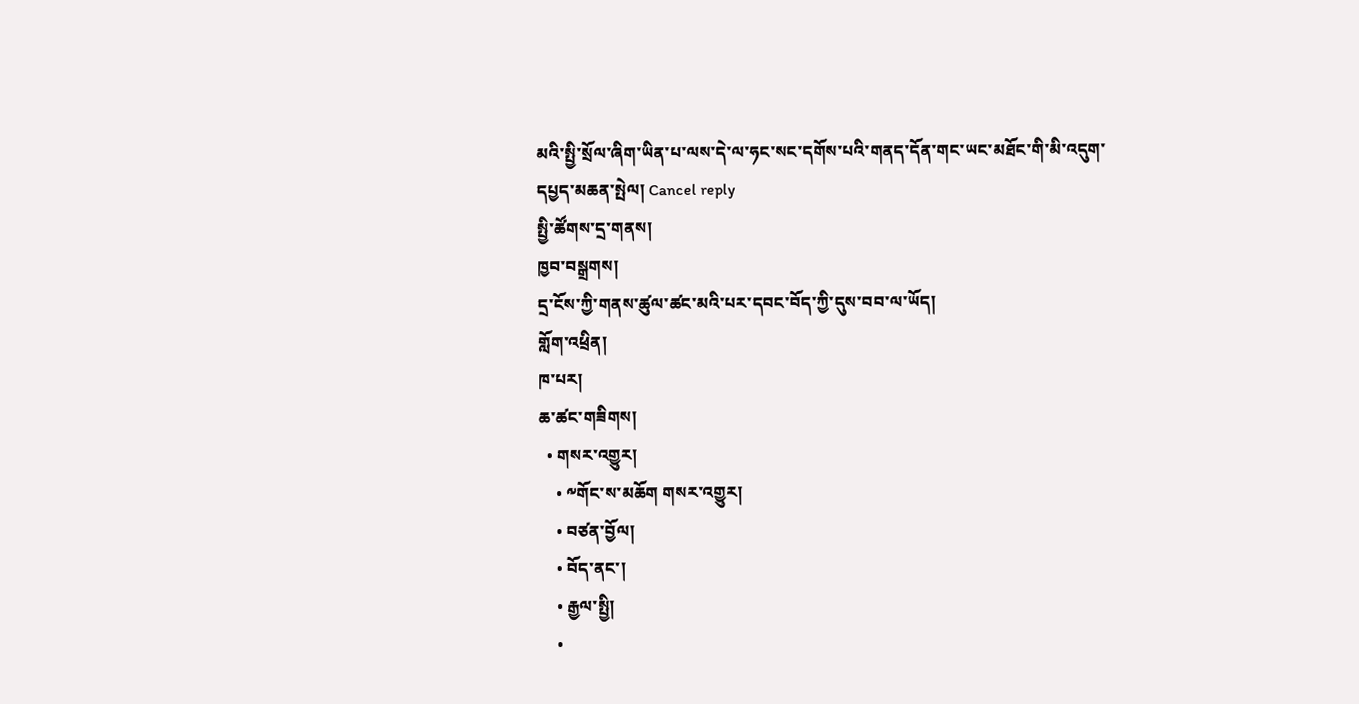མའི་སྤྱི་སྲོལ་ཞིག་ཡིན་པ་ལས་དེ་ལ་ཧང་སང་དགོས་པའི་གནད་དོན་གང་ཡང་མཐོང་གི་མི་འདུག་
དཔྱད་མཆན་སྤེལ། Cancel reply
སྤྱི་ཚོགས་དྲ་གནས།
ཁྱབ་བསྒྲགས།
དྲ་ངོས་ཀྱི་གནས་ཚུལ་ཚང་མའི་པར་དབང་བོད་ཀྱི་དུས་བབ་ལ་ཡོད།
གློག་འཕྲིན།
ཁ་པར།
ཆ་ཚང་གཟིགས།
  • གསར་འགྱུར།
    • ༸གོང་ས་མཆོག གསར་འགྱུར།
    • བཙན་བྱོལ།
    • བོད་ནང་།
    • རྒྱལ་སྤྱི།
    •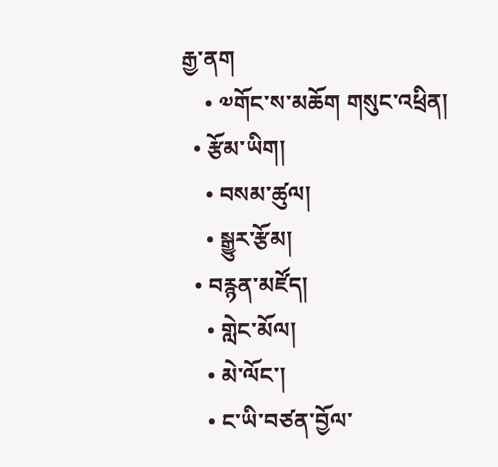རྒྱ་ནག
    • ༧གོང་ས་མཆོག གསུང་འཕྲིན།
  • རྩོམ་ཡིག།
    • བསམ་ཚུལ།
    • སྒྱུར་རྩོམ།
  • བརྙན་མཛོད།
    • གླེང་མོལ།
    • མེ་ལོང་།
    • ང་ཡི་བཙན་བྱོལ་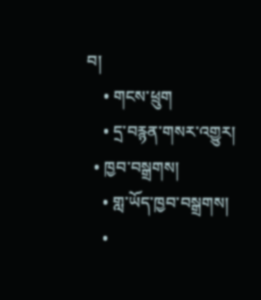བ།
    • གངས་ཕྲུག
    • དྲ་བརྙན་གསར་འགྱུར།
  • ཁྱབ་བསྒྲགས།
    • གླ་ཡོད་ཁྱབ་བསྒྲགས།
    •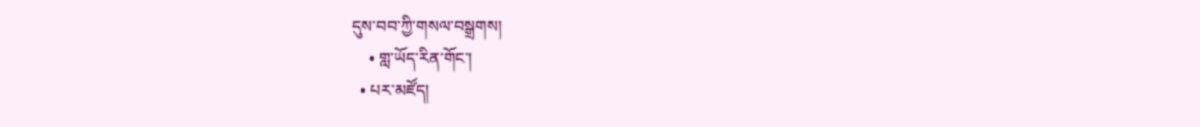དུས་བབ་ཀྱི་གསལ་བསྒྲགས།
    • གླ་ཡོད་རིན་གོང་།
  • པར་མཛོད།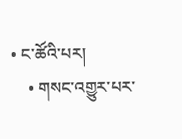• ང་ཚོའི་པར།
    • གསང་འགྱུར་པར་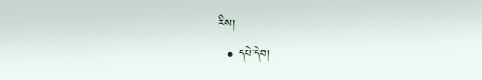རིས།
  • དཔེ་དེབ།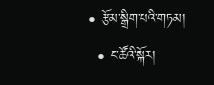• རྩོམ་སྒྲིག་པའི་གཏམ།
  • ང་ཚོའི་སྐོར།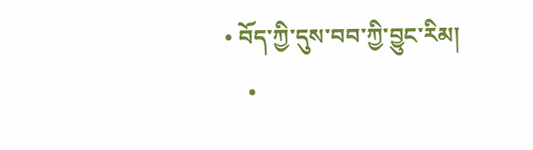• བོད་ཀྱི་དུས་བབ་ཀྱི་བྱུང་རིམ།
    •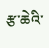རྩ་ཆེའི་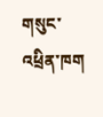གསུང་འཕྲིན་ཁག